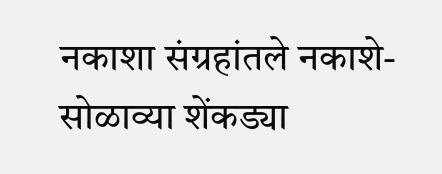नकाशा संग्रहांतले नकाशे- सोळाव्या शेंकड्या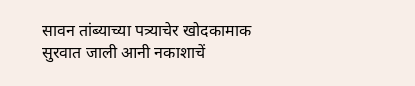सावन तांब्याच्या पत्र्याचेर खोदकामाक सुरवात जाली आनी नकाशाचें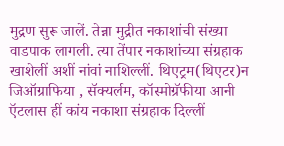मुद्रण सुरू जालें. तेन्ना मुद्रीत नकाशांची संख्या वाडपाक लागली. त्या तेंपार नकाशांच्या संग्रहाक खाशेलीं अशीं नांवां नाशिल्लीं. थिएट्रम(थिएटर)न जिऑग्राफिया , सॅक्यर्लम, कॉस्मोग्रॅफीया आनी ऍटलास हीं कांय नकाशा संग्रहाक दिल्लीं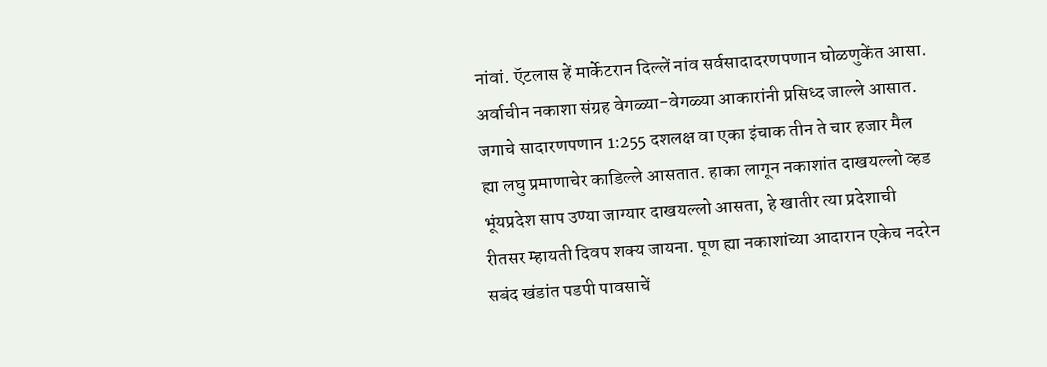नांवां. ऍटलास हें मार्केटरान दिल्लें नांव सर्वसादादरणपणान घोळणुकेंत आसा.
अर्वाचीन नकाशा संग्रह वेगळ्या-वेगळ्या आकारांनी प्रसिध्द जाल्ले आसात. जगाचे सादारणपणान 1:255 दशलक्ष वा एका इंचाक तीन ते चार हजार मैल ह्या लघु प्रमाणाचेर काडिल्ले आसतात. हाका लागून नकाशांत दाखयल्लो व्हड भूंयप्रदेश साप उण्या जाग्यार दाखयल्लो आसता, हे खातीर त्या प्रदेशाची रीतसर म्हायती दिवप शक्य जायना. पूण ह्या नकाशांच्या आदारान एकेच नदरेन सबंद खंडांत पडपी पावसाचें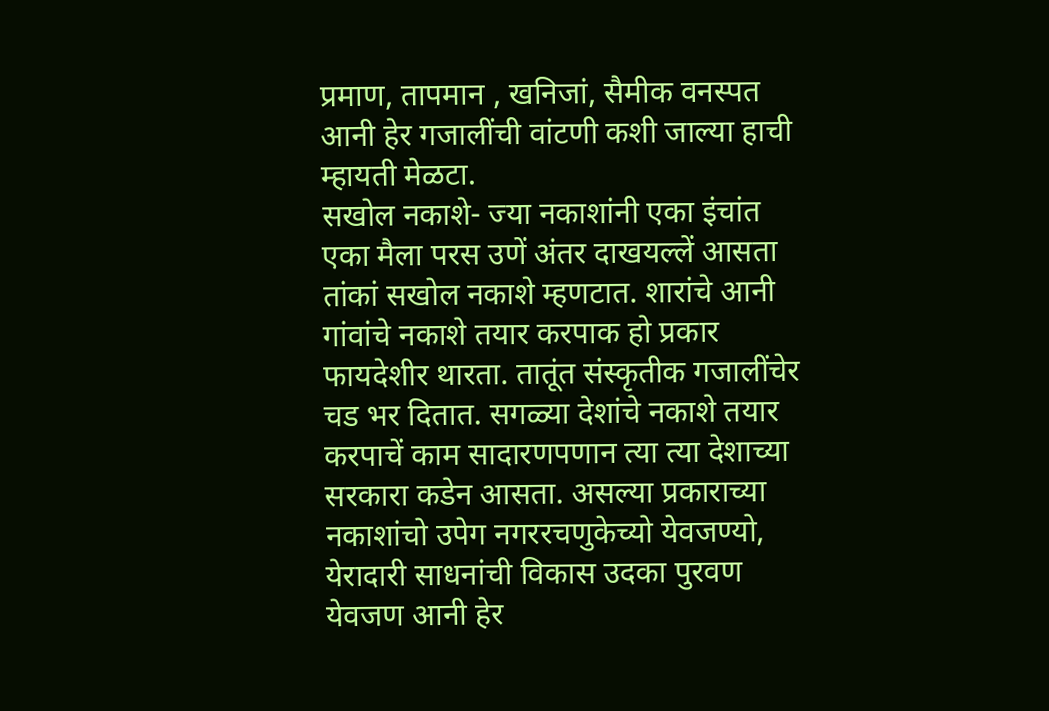प्रमाण, तापमान , खनिजां, सैमीक वनस्पत आनी हेर गजालींची वांटणी कशी जाल्या हाची म्हायती मेळटा.
सखोल नकाशे- ज्या नकाशांनी एका इंचांत एका मैला परस उणें अंतर दाखयल्लें आसता तांकां सखोल नकाशे म्हणटात. शारांचे आनी गांवांचे नकाशे तयार करपाक हो प्रकार फायदेशीर थारता. तातूंत संस्कृतीक गजालींचेर चड भर दितात. सगळ्या देशांचे नकाशे तयार करपाचें काम सादारणपणान त्या त्या देशाच्या सरकारा कडेन आसता. असल्या प्रकाराच्या नकाशांचो उपेग नगररचणुकेच्यो येवजण्यो, येरादारी साधनांची विकास उदका पुरवण येवजण आनी हेर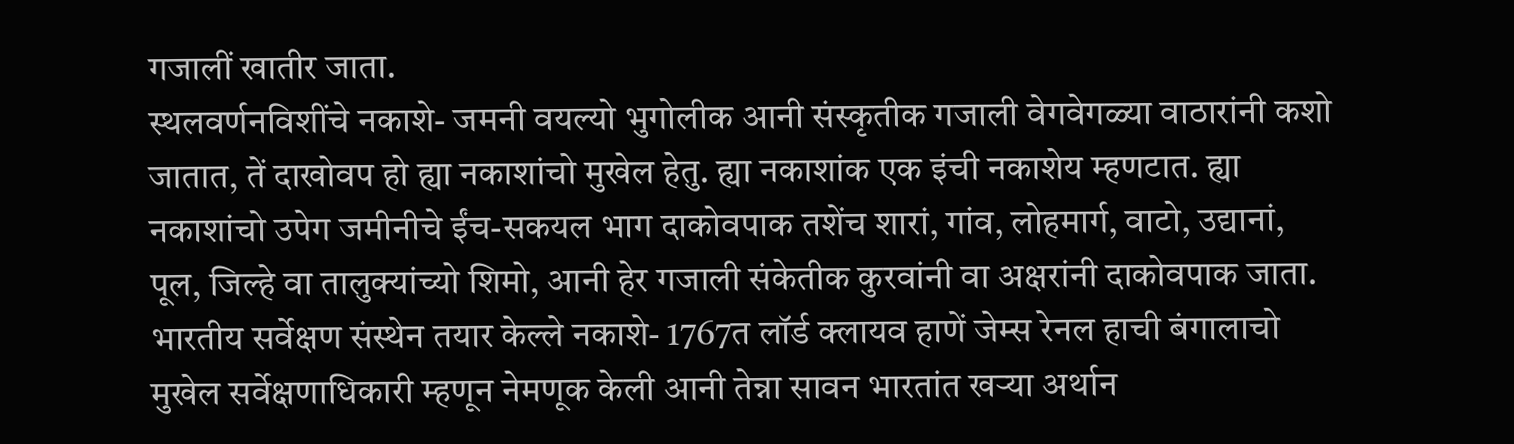गजालीं खातीर जाता.
स्थलवर्णनविशींचे नकाशे- जमनी वयल्यो भुगोलीक आनी संस्कृतीक गजाली वेगवेगळ्या वाठारांनी कशो जातात, तें दाखोवप हो ह्या नकाशांचो मुखेल हेतु. ह्या नकाशांक एक इंची नकाशेय म्हणटात. ह्या नकाशांचो उपेग जमीनीचे ईंच-सकयल भाग दाकोवपाक तशेंच शारां, गांव, लोहमार्ग, वाटो, उद्यानां, पूल, जिल्हे वा तालुक्यांच्यो शिमो, आनी हेर गजाली संकेतीक कुरवांनी वा अक्षरांनी दाकोवपाक जाता.
भारतीय सर्वेक्षण संस्थेन तयार केल्ले नकाशे- 1767त लॉर्ड क्लायव हाणें जेम्स रेनल हाची बंगालाचो मुखेल सर्वेक्षणाधिकारी म्हणून नेमणूक केली आनी तेन्ना सावन भारतांत खऱ्या अर्थान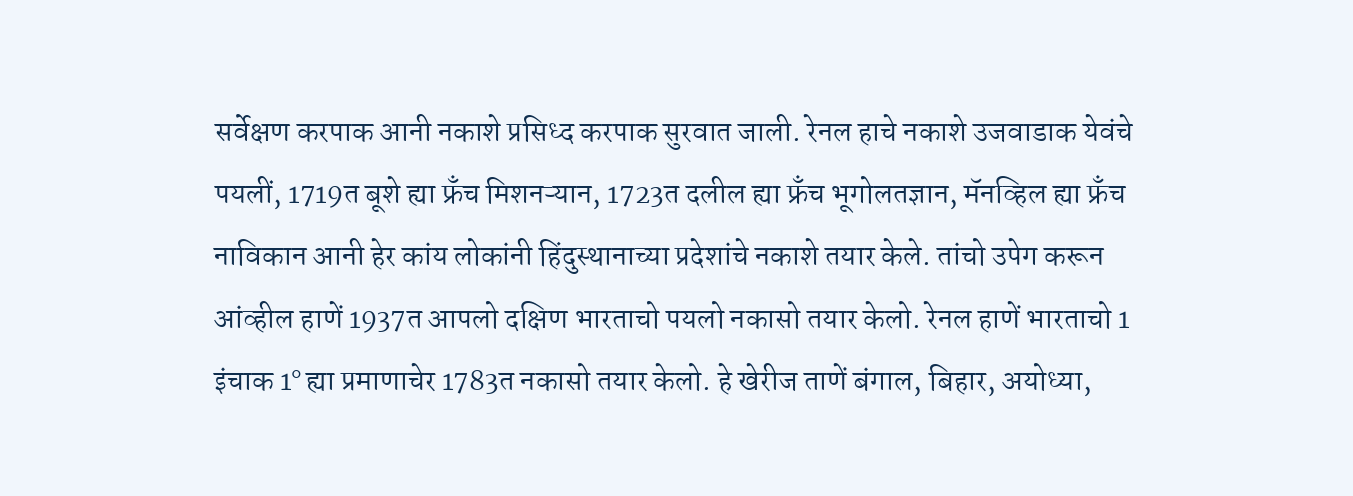सर्वेक्षण करपाक आनी नकाशे प्रसिध्द करपाक सुरवात जाली. रेनल हाचे नकाशे उजवाडाक येवंचे पयलीं, 1719त बूशे ह्या फ्रॅंच मिशनऱ्यान, 1723त दलील ह्या फ्रॅंच भूगोलतज्ञान, मॅनव्हिल ह्या फ्रॅंच नाविकान आनी हेर कांय लोकांनी हिंदुस्थानाच्या प्रदेशांचे नकाशे तयार केले. तांचो उपेग करून आंव्हील हाणें 1937त आपलो दक्षिण भारताचो पयलो नकासो तयार केलो. रेनल हाणें भारताचो 1 इंचाक 1° ह्या प्रमाणाचेर 1783त नकासो तयार केलो. हे खेरीज ताणें बंगाल, बिहार, अयोध्या,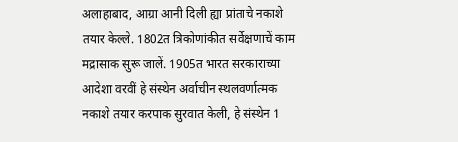अलाहाबाद, आग्रा आनी दिली ह्या प्रांताचे नकाशे तयार केल्ले. 1802त त्रिकोणांकीत सर्वेक्षणाचें काम मद्रासाक सुरू जालें. 1905त भारत सरकाराच्या आदेशा वरवीं हे संस्थेन अर्वाचीन स्थलवर्णात्मक नकाशे तयार करपाक सुरवात केली, हे संस्थेन 1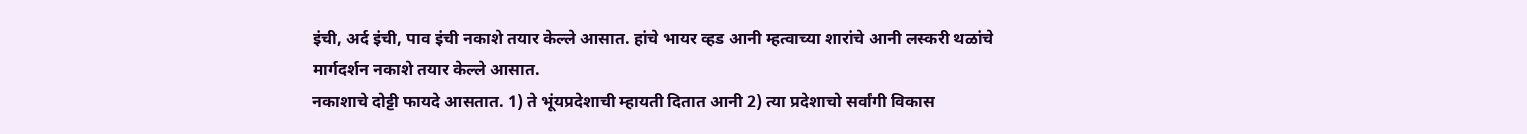इंची, अर्द इंची, पाव इंची नकाशे तयार केल्ले आसात. हांचे भायर व्हड आनी म्हत्वाच्या शारांचे आनी लस्करी थळांचे मार्गदर्शन नकाशे तयार केल्ले आसात.
नकाशाचे दोट्टी फायदे आसतात. 1) ते भूंयप्रदेशाची म्हायती दितात आनी 2) त्या प्रदेशाचो सर्वांगी विकास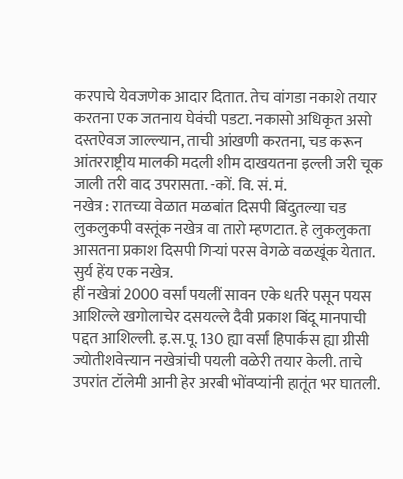करपाचे येवजणेक आदार दितात. तेच वांगडा नकाशे तयार करतना एक जतनाय घेवंची पडटा. नकासो अधिकृत असो दस्तऐवज जाल्ल्यान, ताची आंखणी करतना, चड करून आंतरराष्ट्रीय मालकी मदली शीम दाखयतना इल्ली जरी चूक जाली तरी वाद उपरासता. -कों. वि. सं. मं.
नखेत्र : रातच्या वेळात मळबांत दिसपी बिंदुतल्या चड लुकलुकपी वस्तूंक नखेत्र वा तारो म्हणटात. हे लुकलुकता आसतना प्रकाश दिसपी गिऱ्यां परस वेगळे वळखूंक येतात. सुर्य हेंय एक नखेत्र.
हीं नखेत्रां 2000 वर्सां पयलीं सावन एके धर्तरे पसून पयस आशिल्ले खगोलाचेर दसयल्ले दैवी प्रकाश बिंदू मानपाची पद्दत आशिल्ली. इ.स.पू. 130 ह्या वर्सां हिपार्कस ह्या ग्रीसी ज्योतीशवेत्त्यान नखेत्रांची पयली वळेरी तयार केली. ताचे उपरांत टॉलेमी आनी हेर अरबी भोंवप्यांनी हातूंत भर घातली.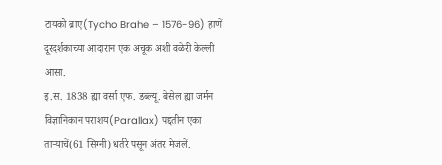टायको ब्राए(Tycho Brahe – 1576-96) हाणें दूरदर्शकाच्या आदारान एक अचूक अशी वळेरी केल्ली आसा.
इ.स. 1838 ह्या वर्सा एफ. डब्ल्यू. बेसेल ह्या जर्मन विज्ञानिकान पराशय(Parallax) पद्दतीन एका ताऱ्याचें(61 सिग्नी) धर्तरे पसून अंतर मेजलें.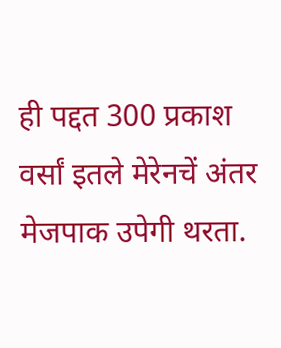ही पद्दत 300 प्रकाश वर्सां इतले मेरेनचें अंतर मेजपाक उपेगी थरता.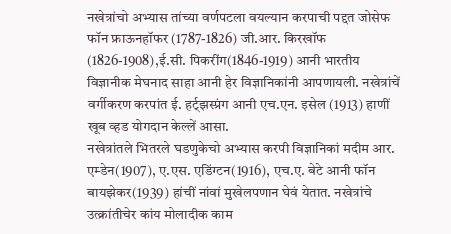नखेत्रांचो अभ्यास तांच्या वर्णपटला वयल्यान करपाची पद्दत जोसेफ फॉन फ्राऊनहॉफर (1787-1826) जी.आर. किरखॉफ (1826-1908),ई.सी. पिकरींग(1846-1919) आनी भारतीय विज्ञानीक मेघनाद साहा आनी हेर विज्ञानिकांनी आपणायली. नखेत्रांचें वर्गीकरण करपांत ई. हर्ट्झस्प्रंग आनी एच.एन. इसेल (1913) हाणीं खूब व्हड योगदान केल्लें आसा.
नखेत्रांतले भितरले घडणुकेचो अभ्यास करपी विज्ञानिकां मदीम आर. एम्डेन(1907), ए.एस. एडिंग्टन(1916), एच.ए. बेटे आनी फॉन बायझेकर(1939) हांचीं नांवां मुखेलपणान घेवं येतात. नखेत्रांचे उत्क्रांतीचेर कांय मोलादीक काम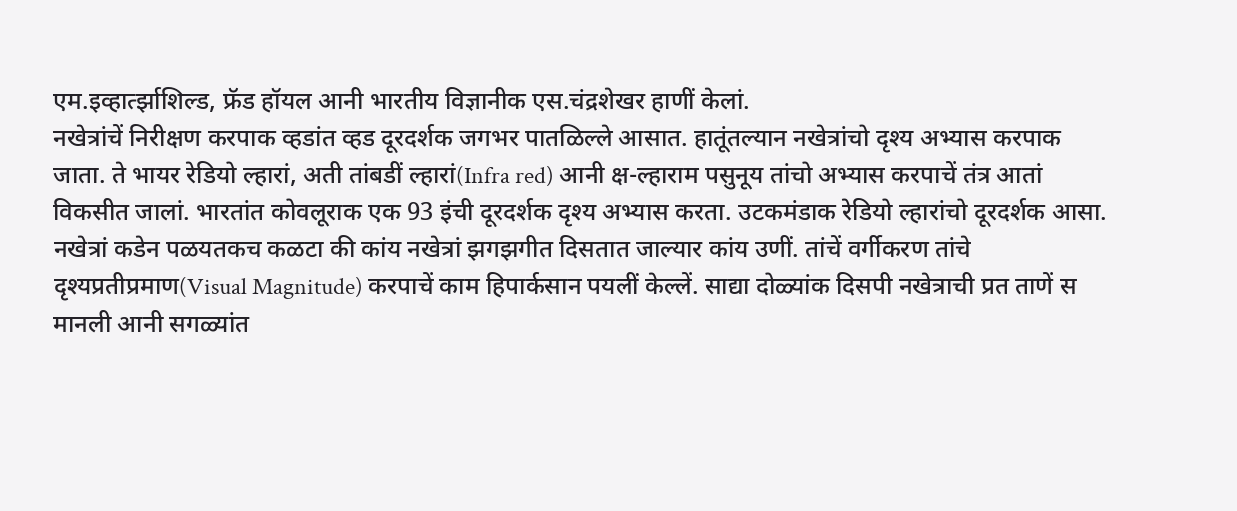एम.इव्हार्त्झाशिल्ड, फ्रॅड हॉयल आनी भारतीय विज्ञानीक एस.चंद्रशेखर हाणीं केलां.
नखेत्रांचें निरीक्षण करपाक व्हडांत व्हड दूरदर्शक जगभर पातळिल्ले आसात. हातूंतल्यान नखेत्रांचो दृश्य अभ्यास करपाक जाता. ते भायर रेडियो ल्हारां, अती तांबडीं ल्हारां(Infra red) आनी क्ष-ल्हाराम पसुनूय तांचो अभ्यास करपाचें तंत्र आतां विकसीत जालां. भारतांत कोवलूराक एक 93 इंची दूरदर्शक दृश्य अभ्यास करता. उटकमंडाक रेडियो ल्हारांचो दूरदर्शक आसा.
नखेत्रां कडेन पळयतकच कळटा की कांय नखेत्रां झगझगीत दिसतात जाल्यार कांय उणीं. तांचें वर्गीकरण तांचे दृश्यप्रतीप्रमाण(Visual Magnitude) करपाचें काम हिपार्कसान पयलीं केल्लें. साद्या दोळ्यांक दिसपी नखेत्राची प्रत ताणें स मानली आनी सगळ्यांत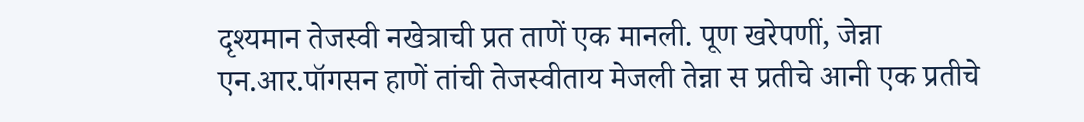दृश्यमान तेजस्वी नखेत्राची प्रत ताणें एक मानली. पूण खरेपणीं, जेन्ना एन.आर.पॉगसन हाणें तांची तेजस्वीताय मेजली तेन्ना स प्रतीचे आनी एक प्रतीचे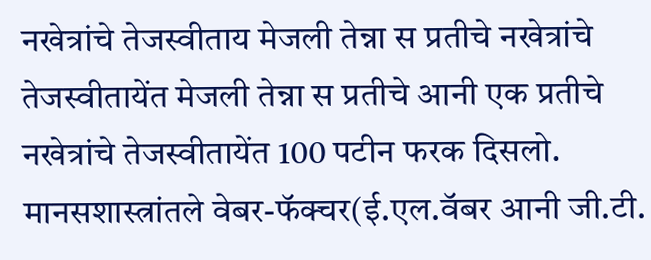नखेत्रांचे तेजस्वीताय मेजली तेन्ना स प्रतीचे नखेत्रांचे तेजस्वीतायेंत मेजली तेन्ना स प्रतीचे आनी एक प्रतीचे नखेत्रांचे तेजस्वीतायेंत 100 पटीन फरक दिसलो.
मानसशास्त्रांतले वेबर-फॅक्चर(ई.एल.वॅबर आनी जी.टी.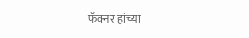फॅक्नर हांच्या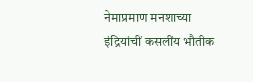नेमाप्रमाण मनशाच्या इंद्रियांचीं कसलींय भौतीक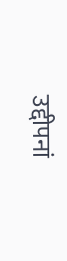उद्दीपनां